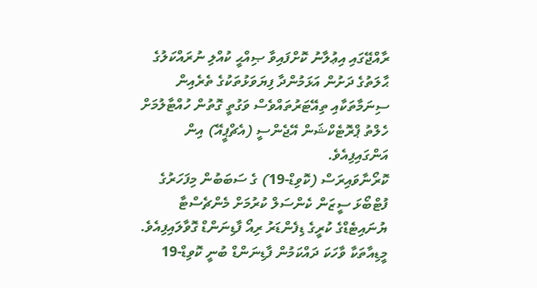ރާއްޖޭގައި އިޢުލާނު ކޮށްފައިވާ ޞިއްޙީ ކުއްލި ނުރައްކަލުގެ ޙާލަތުގެ ދަށުން އަޅަމުންދާ ފިޔަވަޅުތަކުގެ ތެރެއިން ސިނަމާތަކާއި ތިއޭޓަރުތައްވެސް ވަގުތީ ގޮތުން ހުއްޓާލުމަށް ހެލްތު ޕްރޮޓެކްޝަން އޭޖެންސީ (އެޗްޕީއޭ) އިން އަންގައިފިއެވެ.
ކޮރޯނާވައިރަސް (ކޮވިޑް-19) ގެ ސަބަބުން މިފަހަރުގެ ފުޓްބޯޅަ ސީޒަން ކެންސަލް ކުރުމަށް މެންޗެސްޓާ ޔުނައިޓެޑްގެ ކުރީގެ ޑިފެންޑަރު ރިއޯ ފާޑިނަންޑް ގޮވާލައިފިއެވެ.
މީޑިއާތަކާ ވާހަކަ ދައްކަމުން ފާޑިނަންޑް ބުނީ ކޮވިޑް-19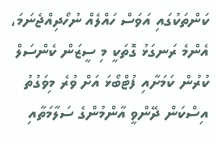ކަންތަކުގައި އަވަސް ހައްލެއް ނުހޯދިއްޖެނަމަ، އެންމެ ރަނގަޅު ގޮތަކީ މި ސީޒަން ކެންސަލް ކުރުން ކަމަށާއި ފުޓްބޯޅަ އަށް ވުރެ މިވަގުތު އިސްކަން ދޭންވީ އާންމުންގެ ސަލާމަތާއި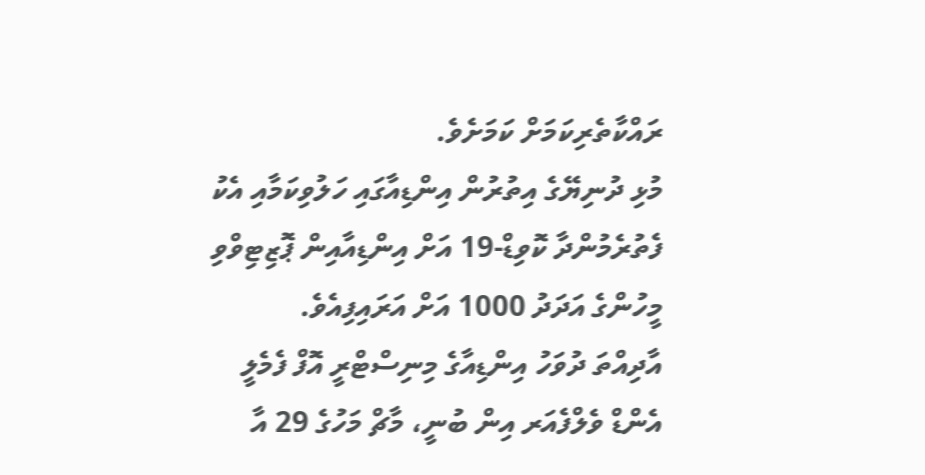ރައްކާތެރިކަމަށް ކަމަށެވެ.
މުޅި ދުނިޔޭގެ އިތުރުން އިންޑިއާގައި ހަލުވިކަމާއި އެކު ފެތުރެމުންދާ ކޮވިޑް-19 އަށް އިންޑިއާއިން ޕޮޒިޓިވްވި މީހުންގެ އަދަދު 1000 އަށް އަރައިފިއެވެ.
އާދިއްތަ ދުވަހު އިންޑިއާގެ މިނިސްޓްރީ އޮފް ފެމެލީ އެންޑް ވެލްފެއަރ އިން ބުނީ، މާޗް މަހުގެ 29 އާ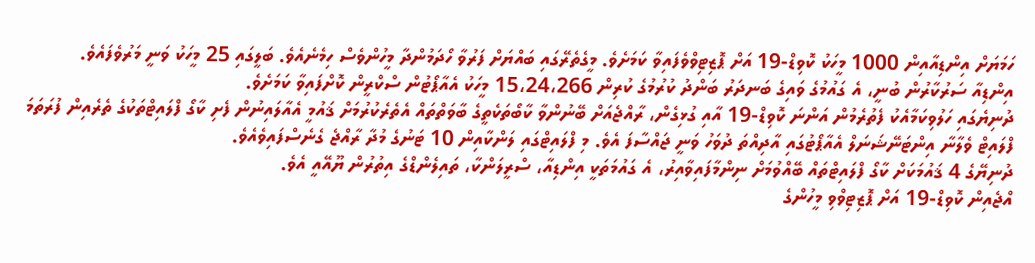ހަމަޔަށް އިންޑިއާއިން 1000 މީހަކު ކޮވިޑް-19 އަށް ޕޮޒިޓިވްވެފައިވާ ކަމަށެވެ. މީގެތެރޭގައި ބައްޔަށް ފަރުވާ ހޯދަމުންދާ މީހުންވެސް ހިމެނެއެވެ. ބަލީގައި 25 މީހަކު ވަނީ މަރުވެފައެވެ.
އިންޑިއާ ސަރުކާރުން ބުނީ، އެ ގައުމުގެ ވައިގެ ބަނދަރު ބަންދު ކުރުމުގެ ކުރިން 15،24،266 މީހަކު އެއާޕޯޓުން ސްކްރީން ކޮށްފައިވާ ކަމަށެވެ.
ދުނިޔެގައި ހަލުވިކަމާއެކު ފެތުރެމުން އަންނަ ކޮވިޑް-19 އާއި ގުޅިގެން، ރާއްޖެއަށް ބޭނުންވާ ކާބޯތަކެތީގެ ބާވަތްތައް އެތެރެކުރުމަށް ޤައުމީ އެއާލައިނުން ފެށި ކާގޯ ފްލައިޓްތަކުގެ ތެރެއިން ފުރަތަމަ ފްލައިޓް ވެލާނާ އިންޓަނޭޝަނަލް އެއާޕޯޓުގައި އާދިއްތަ ދުވަހު ވަނީ ޖައްސާފަ އެވެ. މި ފްލައިޓްގައި ލަންކާއިން 10 ޓަނުގެ މުދާ ރާއްޖެ ގެނެސްފައިވެއެވެ.
ދުނިޔޭގެ 4 ޤައުމަކަށް ކާގޯ ފްލައިޓްތައް ބޭއްވުމަށް ނިންމާފައިވާއިރު، އެ ގައުމަތަކީ އިންޑިއާ، ސްރީލަންކާ، ތައިލެންޑްގެ އިތުރުން ޔޫއޭއީ އެވެ.
އްޖެއިން ކޮވިޑް-19 އަށް ޕޮޒިޓިވްވި މީހުންގެ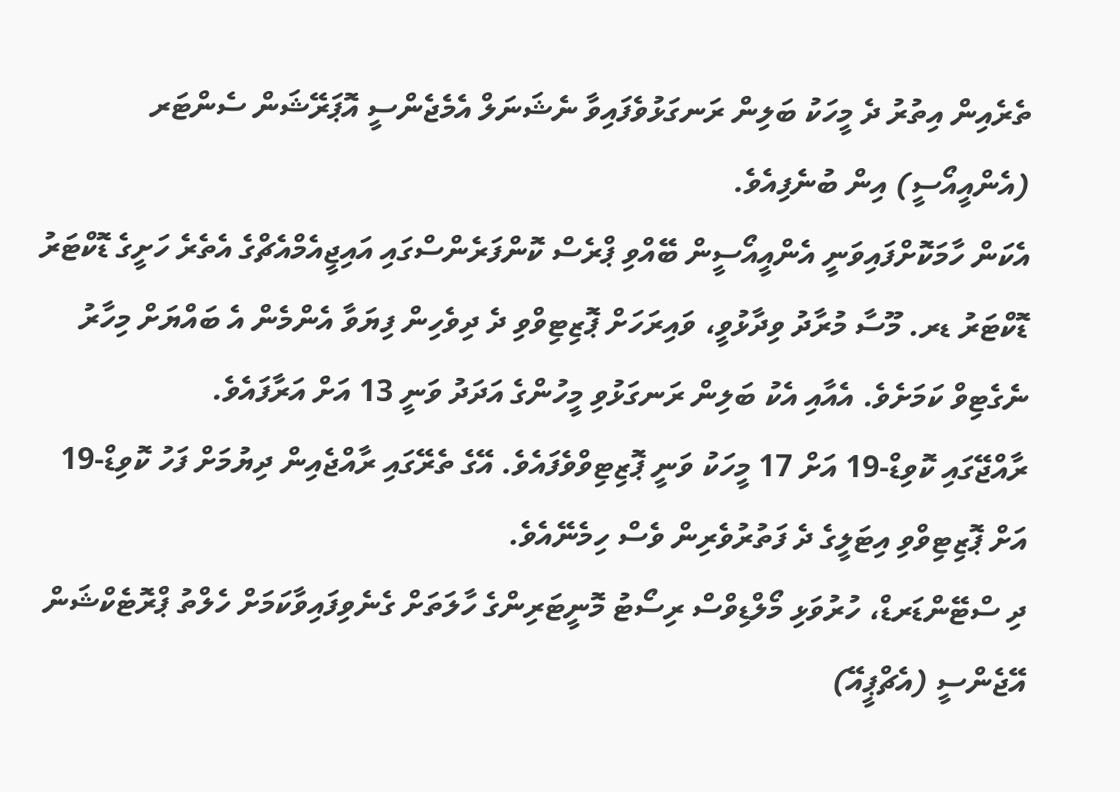ތެރެއިން އިތުރު ދެ މީހަކު ބަލިން ރަނގަޅުވެފައިވާ ނެޝަނަލް އެމެޖެންސީ އޮޕަރޭޝަން ސެންޓަރ (އެންއީއޯސީ) އިން ބުނެފިއެވެ.
އެކަން ހާމަކޮށްފައިވަނީ އެންއީއޯސީން ބޭއްވި ޕްރެސް ކޮންފަރެންސްގައި އައިޖީއެމްއެޗްގެ އެތެރެ ހަށީގެ ޑޮކްޓަރު ޑޮކްޓަރު ޑރ. މޫސާ މުރާދު ވިދާޅުވީ، ވައިރަހަށް ޕޮޒިޓިވްވި ދެ ދިވެހިން ފިޔަވާ އެންމެން އެ ބައްޔަށް މިހާރު ނެގެޓިވް ކަމަށެވެ. އެއާއި އެކު ބަލިން ރަނގަޅުވި މީހުންގެ އަދަދު ވަނީ 13 އަށް އަރާފައެވެ.
ރާއްޖޭގައި ކޮވިޑް-19 އަށް 17 މީހަކު ވަނީ ޕޮޒިޓިވްވެފައެވެ. އޭގެ ތެރޭގައި ރާއްޖެއިން ދިޔުމަށް ފަހު ކޮވިޑް-19 އަށް ޕޮޒިޓިވްވި އިޓަލީގެ ދެ ފަތުރުވެރިން ވެސް ހިމެނޭއެވެ.
ދި ސްޓޭންޑަރޑް، ހުރުވަޅި މޯލްޑިވްސް ރިސޯޓު މޮނީޓަރިންގެ ހާލަތަށް ގެނެވިފައިވާކަމަށް ހެލްތު ޕްރޮޓެކްޝަން އޭޖެންސީ (އެޗްޕީއޭ)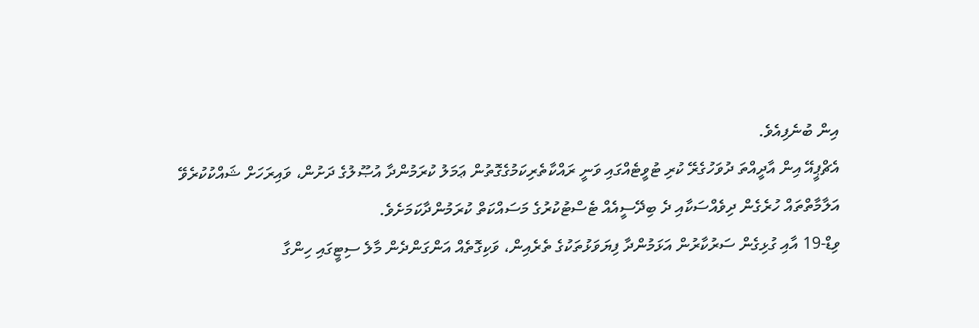އިން ބުނެފިއެވެ.
އެޗްޕީއޭ އިން އާދީއްތަ ދުވަހުގެރޭ ކުރި ޓުވީޓެއްގައި ވަނީ ރައްކާތެރިކަމުގެގޮތުން ޢަމަލު ކުރަމުންދާ އުޞޫލުގެ ދަށުން، ވައިރަހަށް ޝައްކުކުރެވޭ އަލާމާތްތައް ހުރެގެން ދިވެއްސަކާއި ދެ ބިދޭސީއެއް ޓެސްޓުކުރުގެ މަސައްކަތް ކުރަމުންދާކަމަށެވެ.
ވިޑް-19 އާއި ގުޅިގެން ސަރުކާރުން އަޅަމުންދާ ފިޔަވަޅުތަކުގެ ތެރެއިން، ވަކިގޮތެއް އަންގަންދެން މާލެ ސިޓީގައި ހިންގާ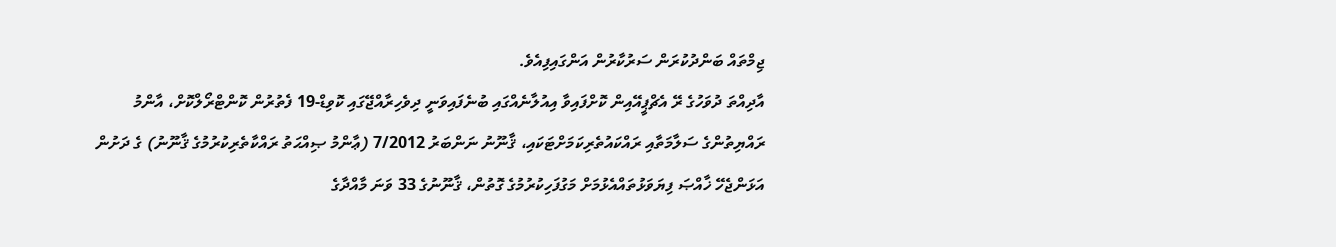ޖިމްތައް ބަންދުކުރަން ސަރުކާރުން އަންގައިފިއެވެ.
އާދިއްތަ ދުވަހުގެ ރޭ އެޗްޕީއޭއިން ކޮށްފައިވާ އިއުލާނެއްގައި ބުނެފައިވަނީ ދިވެހިރާއްޖޭގައި ކޮވިޑް-19 ފެތުރުން ކޮންޓްރޯލްކޮށް، އާންމު ރައްޔިތުންގެ ސަލާމަތާއި ރައްކައުތެރިކަމަށްޓަކައި، ޤާނޫނު ނަންބަރު 7/2012 (ޢާންމު ޞިއްޙަތު ރައްކާތެރިކުރުމުގެ ޤާނޫނު) ގެ ދަށުން އަޅަންޖެހޭ ޚާއްޞަ ފިޔަވަޅުތައްއެޅުމަށް މަގުފަހިކުރުމުގެ ގޮތުން، ޤާނޫނުގެ 33 ވަނަ މާއްދާގެ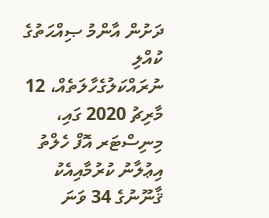ދަށުން އާންމު ޞިއްޙަތުގެ ކުއްލި ނުރައްކަލުގެހާލަތެއް، 12 މާރިޗު 2020 ގައި، މިނިސްޓަރ އޮފް ހެލްތު އިޢުލާނު ކުރުމާއިއެކު ޤާނޫނުގެ 34 ވަނަ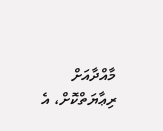މާއްދާއަށް ރިޢާޔަތްކޮށް، އެ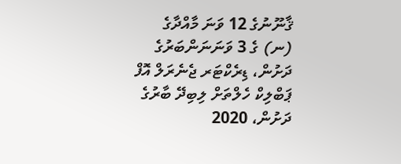ޤާނޫނުގެ 12 ވަނަ މާއްދާގެ (ނ) ގެ 3 ވަނަނަންބަރުގެ ދަށުން، ޑިރެކްޓަރ ޖެނެރަލް އޮފް ޕަބްލިކް ހެލްތަށް ލިބިދޭ ބާރުގެ ދަށުން، 2020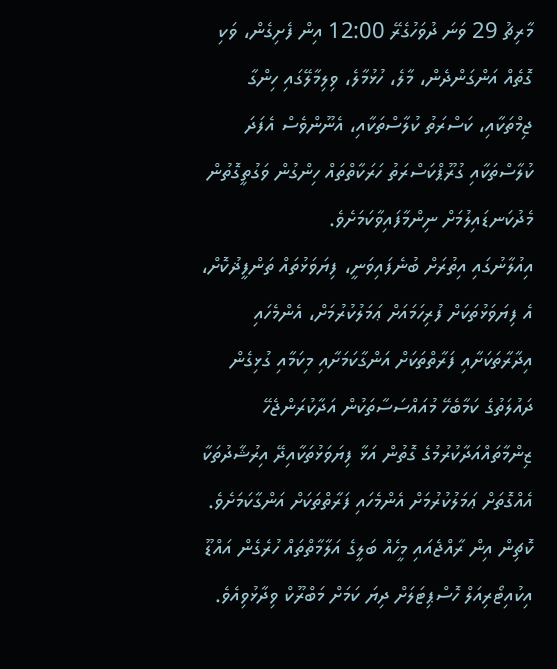މާރިޗު 29 ވަނަ ދުވަހުގެރޭ 12:00 އިން ފެށިގެން، ވަކި ގޮތެއް އަންގަންދެން، މާލެ، ހުޅުމާލެ، ވިލިމާލޭގައި ހިންގާ ޖިމްތަކާއި، ކަސްރަތު ކުލާސްތަކާއި، އެނޫންވެސް އެފަދަ ކުލާސްތަކާއި ގުރޫޕްކަސްރަތު ހަރަކާތްތައް ހިންގުން ވަގުތީގޮތުން މެދުކަނޑައިލުމަށް ނިންމާފައިވާކަމަށެވެ.
އިއުލާނުގައި އިތުރަށް ބުނެފައިވަނީ، ފިޔަވަޅުތައް ތަންފީޛުކޮށް، އެ ފިޔަވަޅުތަކަށް ފުރިހަމައަށް ޢަމަލުކުރުމަށް، އެންމެހައި އިދާރާތަކަށާއި ފަރާތްތަކަށް އަންގާކަމަށާއި މިކަމާއި ގުޅިގެން ދައުލަތުގެ ކަމާބެހޭ މުއައްސަސާތަކުން އަދާކުރަންޖެހޭ ޒިންމާތައްއަދާކުރުމުގެ ގޮތުން އަޅާ ފިޔަވަޅުތަކާއިދޭ އިރުޝާދުތަކާ އެއްގޮތަށް ޢަމަލުކުރުމަށް އެންމެހައި ފަރާތްތަކަށް އަންގާކަމަށެވެ.
ކޮޗިން އިން ރާއްޖެއައި މީހެއް ބަލީގެ އަލާމާތްތައް ހުރެގެން އައްޑޫ އިކުއިޓޯރިއަލް ހޮސްޕިޓަލަށް ދިޔަ ކަމަށް މަބްރޫކް ވިދާޅުވިއެވެ.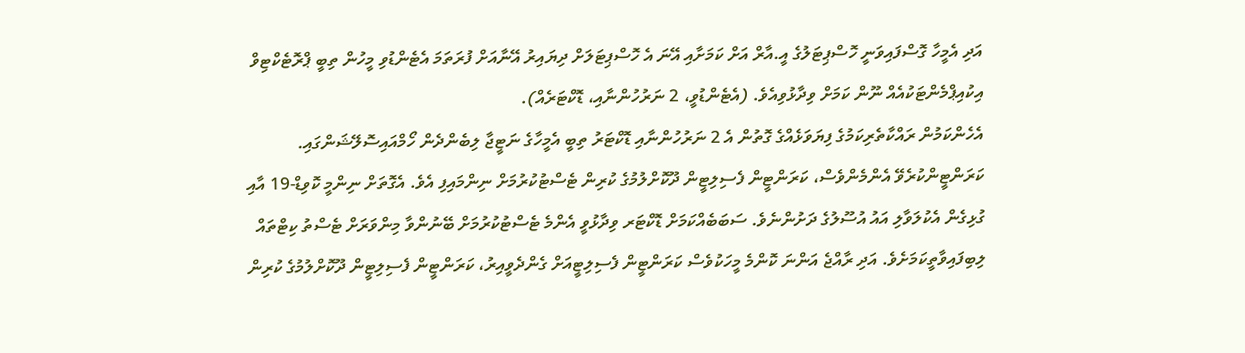އަދި އެމީހާ ގޮސްފައިވަނީ ހޮސްޕިޓަލުގެ އީ.އާރް އަށް ކަމަށާއި އޭނަ އެ ހޮސްޕިޓަލަށް ދިޔައިރު އޭނާއަށް ފުރަތަމަ އެޓެންޑުވި މީހުން ތިބީ ޕްރޮޓެކްޓިވް އިކުއިޕްމެންޓަކުއެއް ނޫން ކަމަށް ވިދާޅުވިއެވެ. (އެޓެންޑުވީ، 2 ނަރުހުންނާއި، ޑޮކްޓަރެއް).
އެހެންކަމުން ރައްކާތެރިކަމުގެ ފިޔަވަޅެއްގެ ގޮތުން އެ 2 ނަރުހުންނާއި ޑޮކްޓަރު ތިބީ އެމީހާގެ ނަޓީޖާ ލިބެންދެން ހޯމްއައިސޮލޭޝަންގައި.
ކަރަންޓީންކުރެވޭ އެންމެންވެސް، ކަރަންޓީން ފެސިލިޓީން ދޫކޮށްލުމުގެ ކުރިން ޓެސްޓުކުރުމަށް ނިންމައިފި އެވެ. އެގޮތަށް ނިންމީ ކޮވިޑް-19 އާއި ގުޅިގެން އެކުލަވާލި އައު އުސޫލުގެ ދަށުންނެވެ. ސަބަބެއްކަމަށް ޑޮކްޓަރ ވިދާޅުވީ އެންމެ ޓެސްޓުކުރުމަށް ބޭނުންވާ މިންވަރަށް ޓެސްތު ކިޓްތައް ލިބިފައިވާތީކަމަށެވެ. އަދި ރާއްޖެ އަންނަ ކޮންމެ މީހަކުވެސް ކަރަންޓީން ފެސިލިޓީއަށް ގެންދެވީއިރު، ކަރަންޓީން ފެސިލިޓީން ދޫކޮށްލުމުގެ ކުރިން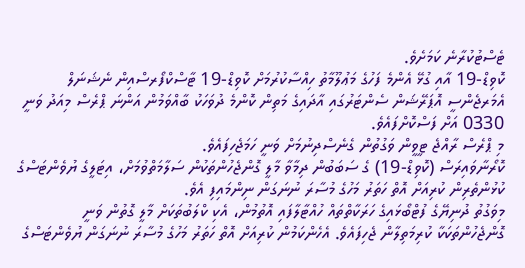ޓެސްޓުކުރާނެ ކަމަށެވެ.
ކޮވިޑް-19 އާއި ގުޅޭ އެންމެ ފަހުގެ މަޢުލޫމާތު ހިއްސާކުރުމަށް ކޮވިޑް-19 ޓާސްކްފޯރސްއިން ނެޝަނަލް އެމަރޖެންސީ އޮޕަރޭޝަން ސެންޓަރުގައި އާދައިގެ މަތިން ކޮންމެ ދުވަހަކު ބާއްވަމުން އަންނަ ޕްރެސް މިއަދު ވަނީ 0330 އަށް ފަސްކޮށްފައެވެ.
މި ޕްރެސް ރާއްޖެ ޓީވީން ވަގުތުން ގެނެސްދިނުމަށް ވަނީ ހަމަޖެހިފައެވެ.
ކޮރޯނާވައިރަސް (ކޮވިޑް-19) ގެ ސަބަބުން ދިމާވާ މާލީ ގޮންޖެހުންތަކުން ސަލާމަތްވުމަށް، އިޓަލީގެ ޔުވެންޓަސްގެ ކުޅުންތެރިން ކުރިއަށް އޮތް ހަތަރު މަހުގެ މުސާރަ ނުނަގަން ނިންމައިފި އެވެ.
މިވަގުތު ދުނިޔޭގެ ފުޓްބޯޅައިގެ ހަރަކާތްތައް ހުއްޓާލާފައި އޮތުމުން، އެކި ކްލަބުތަކަށް މާލީ ގޮތުން ވަނީ ގޮންޖެހުންތަކަކާ ކުރިމަތިލާން ޖެހިފައެވެ. އެހެންކަމުން ކުރިއަށް އޮތް ހަތަރު މަހުގެ މުސާރަ ނުނަގަން ޔުވެންޓަސްގެ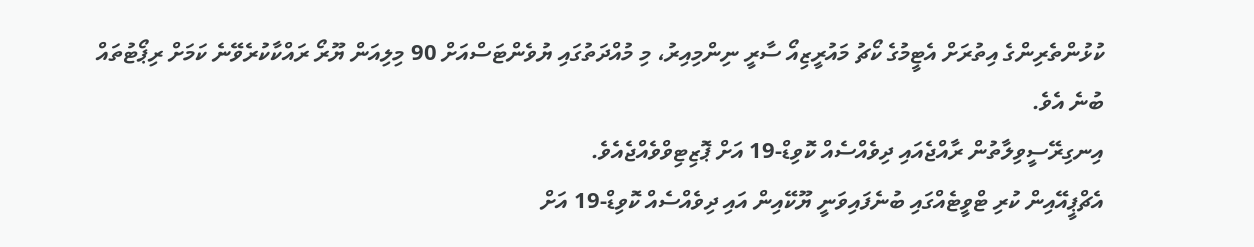ކުޅުންތެރިންގެ އިތުރަށް އެޓީމުގެ ކޯޗު މައުރީޒިއޯ ސާރީ ނިންމިއިރު، މި މުއްދަތުގައި ޔުވެންޓަސްއަށް 90 މިލިއަން ޔޫރޯ ރައްކާކުރެވޭނެ ކަމަށް ރިޕޯޓުތައް ބުނެ އެވެ.
އިނގިރޭސީވިލާތުން ރާއްޖެއައި ދިވެއްސެއް ކޮވިޑް-19 އަށް ޕޮޒިޓިވްވެއްޖެއެވެ.
އެޗްޕީއޭއިން ކުރި ޓްވީޓެއްގައި ބުނެފައިވަނީ ޔޫކޭއިން އައި ދިވެއްސެއް ކޮވިޑް-19 އަށް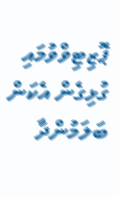ޕޮޒިޓިވްވުމައި ގުޅިގެން އެކަން ބަލަމުންދާ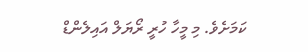ކަމަށެވެ. މި މީހާ ހުރީ ރޯޔަލް އައިލެންޑް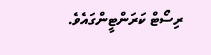ރިސޯޓް ކަރަންޓީންގައެވެ.